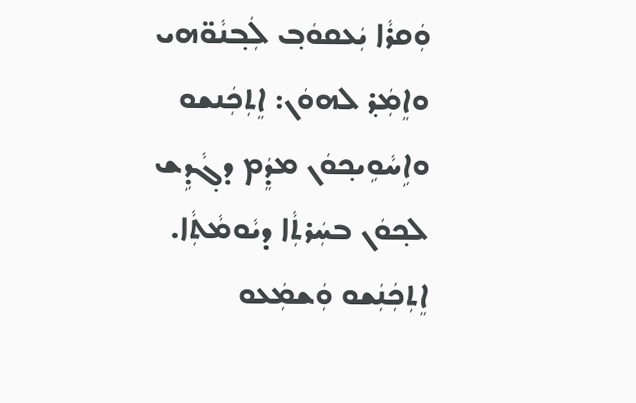ܘܲܩܪܵܐ ܝܲܥܩܘܿܒ݂ ܠܲܒ݂ܢܵܘ̈ܗܝ ܘܐܸܡܲܪ݂ ܠܗܘܿܢ: ܐܸܬܼܟܲܢܫܘ ܘܐܹܚܵܘܹܝܟ݂ܘܿܢ ܡܕܸܿܡ ܕܓ݂ܵܕܹܫ ܠܟ݂ܘܿܢ ܒܚܲܪܬܼܵܐ ܕܝܵܘܡܵܬܼܵܐ.
ܐܸܬܼܟܲܢܲܫܘ ܘܲܫܡܲܥܘ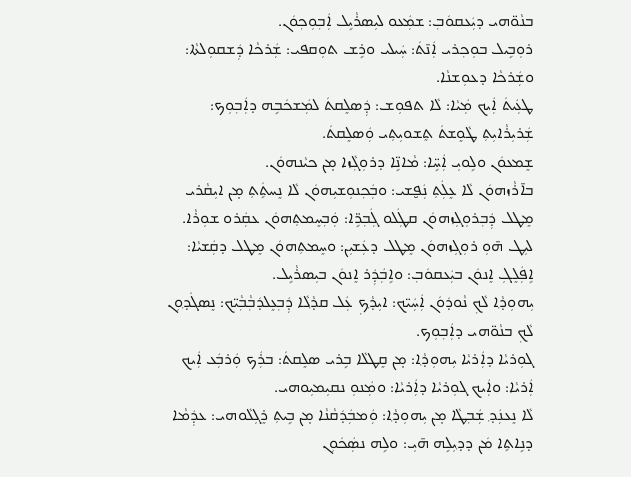ܒܢܵܘ̈ܗܝ ܕܝܲܥܩܘܿܒ݂: ܫܡܲܥܘ ܠܝܼܣܪܵܝܹܠ ܐܲܒ݂ܘܼܟ݂ܘܿܢ.
ܪܘܼܒܹܝܠ ܒܘܼܟ݂ܪܝ ܐܲܢ̄ܬܿ: ܚܲܝܠܝ ܘܪܹܫ ܬܘܼܩܦܝ: ܫܲܪܟܵܐ ܕܲܫܩܘܼܠܬܵܐ: ܘܫܲܪܟܵܐ ܕܥܘܼܫܢܵܐ.
ܛܥܲܝܬܿ ܐܲܝܟ ܡܲܝܵܐ: ܠܵܐ ܬܦܘܼܫ: ܕܲܣܠܸܩܬܿ ܠܡܲܫܟܿܒܹܗ ܕܐܲܒ݂ܘܼܟ: ܫܲܪܝܼܪܵܐܝܼܬܼ ܛܵܘܸܫܬܿ ܬܸܫܘܝܼܬܼܝ ܘܲܣܠܸܩܬܿ.
ܫܸܡܥܘܿܢ ܘܠܹܘܝܼ ܐܲܚܹ̈ܐ: ܡܵܐܢܹ̈ܐ ܕܪܘܼܓ݂ܵܙܐ ܡ̣ܢ ܟܝܵܢܗܘܿܢ.
ܒܐ̄ܪܵܙܗܘܿܢ ܠܵܐ ܥܸܠܲܬܼ ܢܲܦ̮ܫܝ: ܘܒܲܟ݂ܢܘܼܫܝܼܗܘܿܢ ܠܵܐ ܢܸܚܬܹܿܬܼ ܡ̣ܢ ܐܝܼܩܵܪܝ ܡܸܛܠ ܕܲܒ݂ܪܘܼܓܼܙܗܘܿܢ ܩܛܲܠܘ ܓܲܒ݂ܪܹ̈ܐ: ܘܲܒ݂ܚܸܡܬܼܗܘܿܢ ܥܩܲܪܘ ܫܘܼܪܵܐ.
ܠܝܼܛ ܗ̄ܘܼ ܪܘܼܓܼܙܗܘܿܢ ܡܸܛܠ ܕܥܲܫܝܼܢ: ܘܚܸܡܬܼܗܘܿܢ ܡܸܛܠ ܕܩܲܫܝܵܐ: ܐܹܦܲܠܸܓܼ ܐܸܢܘܿܢ ܒܝܲܥܩܘܿܒ݂: ܘܐܹܒܲܕܲܪ ܐܸܢܘܿܢ ܒܝܼܣܪܵܝܹܠ.
ܝܼܗܘܼܕ݂ܵܐ ܠܵܟ݂ ܢܵܘܕܿܘܿܢ ܐܲܚܲܝ̈ܟ: ܐܝܼܕ݂ܵܟ݂ ܥܲܠ ܩܕ݂ܵܠܵܐ ܕܲܒ݂ܥܸܠܕܿܒ݂ܵܒ݂ܵܝ̈ܟ: ܢܸܣܓܿܕ݂ܘܼܢ ܠܵܟ݂ ܒܢܵܘ̈ܗܝ ܕܐܲܒ݂ܘܼܟ.
ܓܘܼܪܝܵܐ ܕܐܲܪܝܵܐ ܝܼܗܘܼܕ݂ܵܐ: ܡ̣ܢ ܩܸܛܠܵܐ ܒܹܪܝ ܣܠܸܩܬܿ: ܒܪܲܟ ܘܲܪܒܲܥ ܐܲܝܟ ܐܲܪܝܵܐ: ܘܐܲܝܟ ܓܘܼܪܝܵܐ ܕܐܲܪܝܵܐ: ܘܡܲܢܘܼ ܢܩܝܼܡܝܼܘܗܝ.
ܠܵܐ ܢܸܥܢܲܕ݂ ܫܲܒ݂ܛܵܐ ܡ̣ܢ ܝܼܗܘܼܕ݂ܵܐ: ܘܲܡܒܲܕܿܩܵܢܵܐ ܡ̣ܢ ܒܹܝܬܼ ܪܸܓܼܠܵܘܗܝ: ܥܕܲܡܵܐ ܕܢܹܐܬܹܐ ܡܿܢ ܕܕ݂ܝܼܠܹܗ ܗ̄ܝܼ: ܘܠܹܗ ܢܣܲܟܿܘܼܢ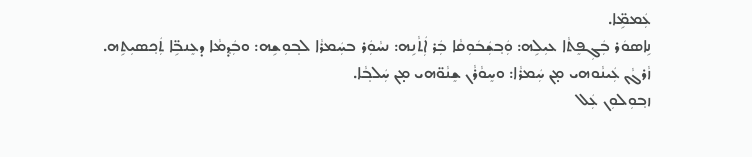ܥܲܡܡܹ̈ܐ.
ܢܹܐܣܘܿܪ ܒܲܓܼܦܸܬܵܐ ܥܝܼܠܹܗ: ܘܲܒ݂ܫܲܒܿܘܼܩܵܐ ܒܲܪ ܐܲܬܵܢܹܗ: ܢܚܵܘܲܪ ܒܚܲܡܪܵܐ ܠܒ݂ܘܼܫܹܗ: ܘܒܲܕ݂ܡܵܐ ܕܥܸܢܒܹ̈ܐ ܬܲܟ݂ܣܝܼܬܹܗ.
ܙܵܪܓܵܢ ܥܲܝܢܵܘܗܝ ܡ̣ܢ ܚܲܡܪܵܐ: ܘܚܸܘܵܪܵܢ ܫܸܢܵܘ̈ܗܝ ܡ̣ܢ ܚܲܠܒ݂ܵܐ.
ܙܒ݂ܘܼܠܘܼܢ ܥܲܠ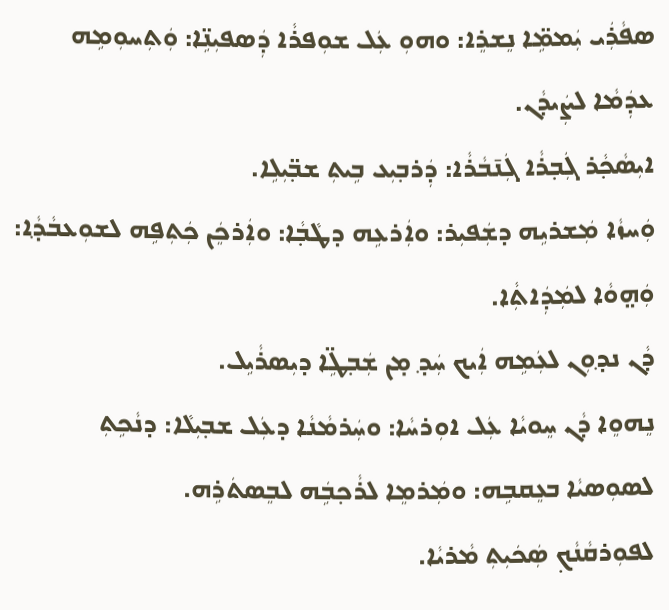ܣܦܵܪܲܝ ܝܲܡܡܹ̈ܐ ܢܸܫܪܸܐ: ܘܗܘܼ ܥܲܠ ܫܘܼܦܪܵܐ ܕܲܣܦܝܼܢܹ̈ܐ: ܘܲܬܼܚܘܼܡܹܗ ܥܕܲܡܵܐ ܠܨܲܝܕܵܢ.
ܐܝܼܣܵܟ݂ܵܪ ܓܲܒ݂ܪܵܐ ܓܲܢ̄ܒܵܪܵܐ: ܕܲܪܒ݂ܝܼܥ ܒܹܝܬܼ ܫܒ݂̈ܝܼܠܹܐ.
ܘܲܚܙܵܐ ܡܲܫܪܝܹܗ ܕܫܲܦܝܼܪ: ܘܐܲܪܥܹܗ ܕܛܵܒ݂ܵܐ: ܘܐܲܪܟܸܿܢ ܟܲܬܼܦܹܗ ܠܫܘܼܥܒܵܕ݂ܵܐ: ܘܲܗ̤ܘܵܐ ܠܡܲܕܲܐܬܼܵܐ.
ܕܵܢ ܢܕ݂ܘܼܢ ܠܥܲܡܹܗ ܐܲܝܟ ܚܲܕ݂ ܡ̣ܢ ܫܲܒ݂ܛܹ̈ܐ ܕܝܼܣܪܵܝܹܠ.
ܢܸܗܘܸܐ ܕܵܢ ܚܸܘܝܵܐ ܥܲܠ ܐܘܼܪܚܵܐ: ܘܚܲܪܡܵܢܵܐ ܕܥܲܠ ܫܒ݂ܝܼܠܵܐ: ܕܢܵܟܹܬܼ ܠܣܘܼܣܝܵܐ ܒܥܸܩܒܹܗ: ܘܡܲܪܡܸܐ ܠܪܵܟ݂ܒܹܿܗ ܠܒܸܣܬܿܪܹܗ.
ܠܦܘܼܪܩܵܢܵܟ݂ ܣܲܟܿܝܼܬܼ ܡܵܪܝܵܐ.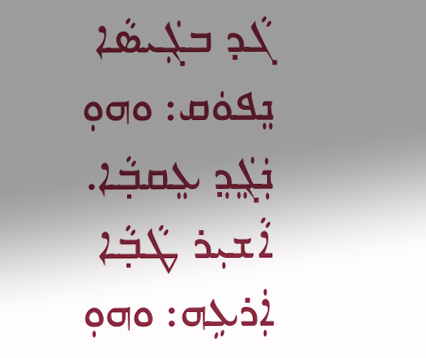ܓܵܕ ܒܓܲܝܣܵܐ ܢܸܦܘܿܩ: ܘܗܘܼ ܢܲܓܸܿܕ݂ ܥܸܩܒ݂ܵܐ.
ܐܵܫܝܼܪ ܛܵܒ݂ܵܐ ܐܲܪܥܹܗ: ܘܗܘܼ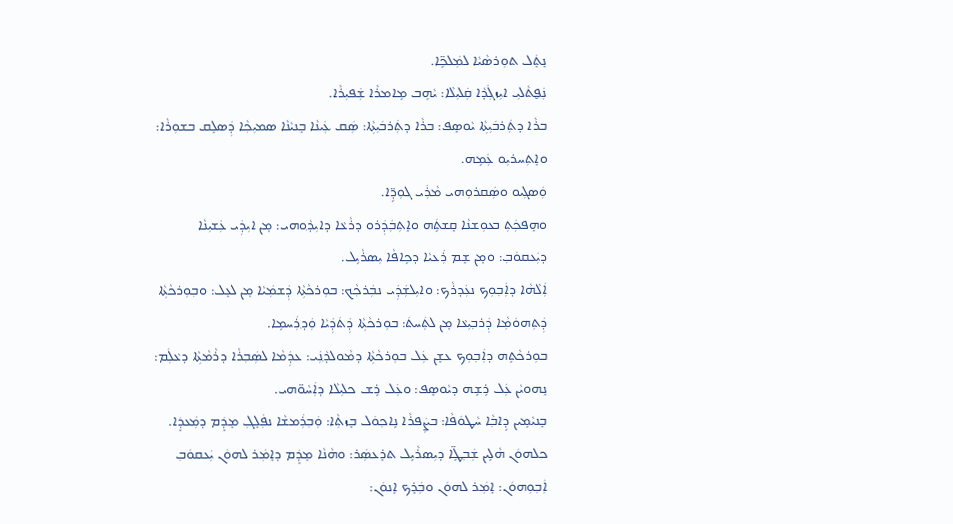ܢܸܬܸܿܠ ܬܘܼܪܣܵܝܵܐ ܠܡܲܠܟܹ̈ܐ.
ܢܲܦ̮ܬܵܠܝܼ ܐܝܼܙܓܲܕܵܐ ܩܲܠܝܼܠܵܐ: ܝܵܗܹܒ ܡܹܐܡܪܵܐ ܫܲܦܝܼܪܵܐ.
ܒܪܵܐ ܕܬܲܪܒܿܝܼܬܼܵܐ ܝܵܘܣܸܦ: ܒܪܵܐ ܕܬܲܪܒܿܝܼܬܼܵܐ: ܣܲܩ ܥܲܝܢܵܐ ܒܸܢܝܵܢܵܐ ܣܡܝܼܟ݂ܵܐ ܕܲܣܠܸܩ ܒܫܘܼܪܵܐ: ܘܐܸܬܼܚܪܝܼܘ ܥܲܡܹܗ.
ܘܲܣܓܼܝܘ ܘܣܲܩܪܘܼܗܝ ܡܵܪܲܝ ܓܘܼܕܹ̈ܐ.
ܘܗܸܦܟܲܬܼ ܒܥܘܼܫܢܵܐ ܩܸܫܬܹܿܗ ܘܐܸܬܼܒܲܕܲܪܘ ܕܪܵܥܵܐ ܕܐܝܼܕ݂ܵܘܗܝ: ܡ̣ܢ ܐܝܼܕܲܝ ܥܲܫܝܼܢܵܐ ܕܝܲܥܩܘܿܒ݂: ܘܡ̣ܢ ܫܸܡ ܪܲܥܝܵܐ ܕܟܹܐܦܵܐ ܝܼܣܪܵܝܹܠ.
ܐܲܠܵܗܵܐ ܕܐܲܒ݂ܘܼܟ ܢܥܲܕܪܵܟ: ܘܐܝܼܠܫܲܕܲܝ ܢܒܲܪܟ݂ܵܟ: ܒܘܼܪܟܵܬܼܵܐ ܕܲܫܡܲܝܵܐ ܡ̣ܢ ܠܥܸܠ: ܘܒ݂ܘܼܪܟܵܬܼܵܐ ܕܲܬܼܗܘܿܡܼܵܐ ܕܲܪܒ݂ܝܼܥܵܐ ܡ̣ܢ ܠܬܲܚܬܿ: ܒܘܼܪܟܵܬܼܵܐ ܕܲܬܿܕܲܝܵܐ ܘܲܕ݂ܪܲܚܡܹܐ.
ܒܘܼܪܟܵܬܹܗ ܕܐܲܒ݂ܘܼܟ ܥܫܸܢ ܥܲܠ ܒܘܼܪܟܵܬܼܵܐ ܕܡܵܘܠܕ݂ܵܢܲܝ: ܥܕܲܡܵܐ ܠܣܲܒ݂ܪܵܐ ܕܪܵܡܵܬܼܵܐ ܕܥܵܠܲܡ: ܢܸܗܘܝܵܢ ܥܲܠ ܪܹܫܹܗ ܕܝܵܘܣܸܦ: ܘܥܲܠ ܪܹܫ ܟܠܝܼܠܵܐ ܕܐܲܚܵܘ̈ܗܝ.
ܒܸܢܝܵܡܹܝܢ ܕܹܐܒ݂ܵܐ ܚܵܛܘܿܦܵܐ: ܒܨܲܦܪܵܐ ܢܹܐܟ݂ܘܿܠ ܒܸܙܬܼܵܐ: ܘܲܒ݂ܪܲܡܫܵܐ ܢܦܲܠܸܓܼ ܡܸܕܸܿܡ ܕܡܲܥܕܸܿܐ.
ܟܠܗܘܿܢ ܗܵܠܹܝܢ ܫܲܒ݂ܛܹ̈ܐ ܕܝܼܣܪܵܝܹܠ ܬܪܸܥܣܲܪ: ܘܗܵܢܵܐ ܡܸܕܸܿܡ ܕܐܸܡܲܪ ܠܗܘܿܢ ܝܲܥܩܘܿܒ݂ ܐܲܒ݂ܘܼܗܘܿܢ: ܐܸܡܲܪ ܠܗܘܿܢ ܘܒܲܪܸܟ ܐܸܢܘܿܢ: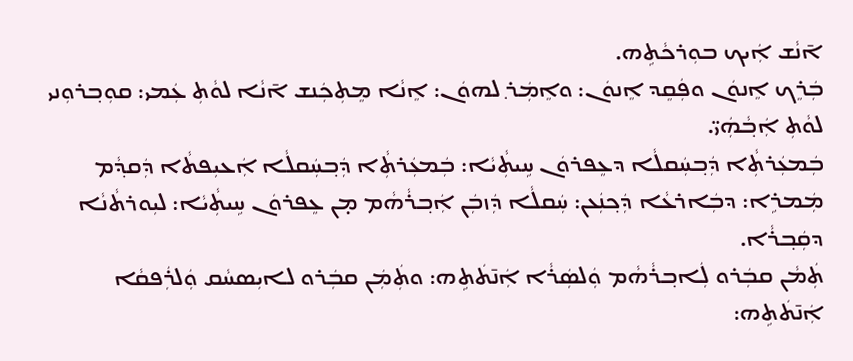ܐ̄ܢܵܫ ܐܲܝܟ ܒܘܼܪܟܵܬܹܗ.
ܒܲܪܸܟ ܐܸܢܘܿܢ ܘܦܲܩܸܕ ܐܸܢܘܿܢ: ܘܐܸܡܲܪ݂ ܠܗܘܿܢ: ܐܸܢܵܐ ܡܸܬܼܟܲܢܫ ܐ̄ܢܵܐ ܠܘܵܬܼ ܥܲܡܝ: ܩܘܼܒ݂ܪܘܼܢܝ ܠܘܵܬܼ ܐܲܒ݂ܵܗܲܝ̈.
ܒܲܡܥܲܪܬܼܵܐ ܕܲܒ݂ܚܲܩܠܵܐ ܕܥܸܦܪܘܿܢ ܚܹܝܬܼܵܝܵܐ: ܒܲܡܥܲܪܬܼܵܐ ܕܲܒ݂ܚܲܩܠܵܐ ܐܲܥܝܼܦܬܵܐ ܕܲܩܕ݂ܵܡ ܡܲܡܪܹܐ: ܕܒܲܐܪܥܵܐ ܕܲܟ݂ܢܲܥܢ: ܚܲܩܠܵܐ ܕܲܙܒܲܢ ܐܲܒ݂ܪܵܗܵܡ ܡ̣ܢ ܥܸܦܪܘܿܢ ܚܹܝܬܼܵܝܵܐ: ܠܝܼܘܪܬܵܢܵܐ ܕܩܲܒ݂ܪܵܐ.
ܬܲܡܵܢ ܩܒܲܪܘ ܠܲܐܒ݂ܪܵܗܵܡ ܘܲܠܣܲܪܵܐ ܐܲܢ̄ܬܿܬܹܗ: ܘܬܲܡܲܢ ܩܒܲܪܘ ܠܐܝܼܣܚܵܩ ܘܲܠܪܲܦܩܵܐ ܐܲܢ̄ܬܿܬܹܗ: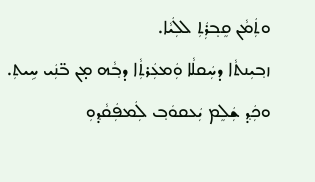ܘܬܲܡܵܢ ܩܸܒ݂ܪܲܬܼ ܠܠܲܝܵܐ.
ܙܒ݂ܝܼܢܬܵܐ ܕܚܲܩܠܵܐ ܘܲܡܥܲܪܬܼܵܐ ܕܒ݂ܵܗ ܡ̣ܢ ܒ̈ܢܲܝ ܚܹܝܬܼ.
ܘܟܲܕ݂ ܫܲܠܸܡ ܝܲܥܩܘܿܒ݂ ܠܲܡܦܲܩܵܕ݂ܘܼ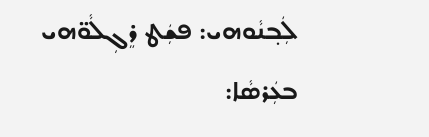ܠܲܒ݂ܢܵܘܗܝ: ܦܫܲܛ ܪܸܓܼܠܵܘ̈ܗܝ ܒܥܲܪܣܵܐ: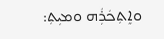ܘܐܸܬܼܟܿܪܲܗ ܘܡܝܼܬܼ: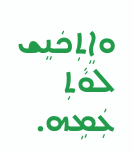ܘܐܸܬܼܟܿܢܸܫ ܠܘܵܬܼ ܥܲܡܹܗ.